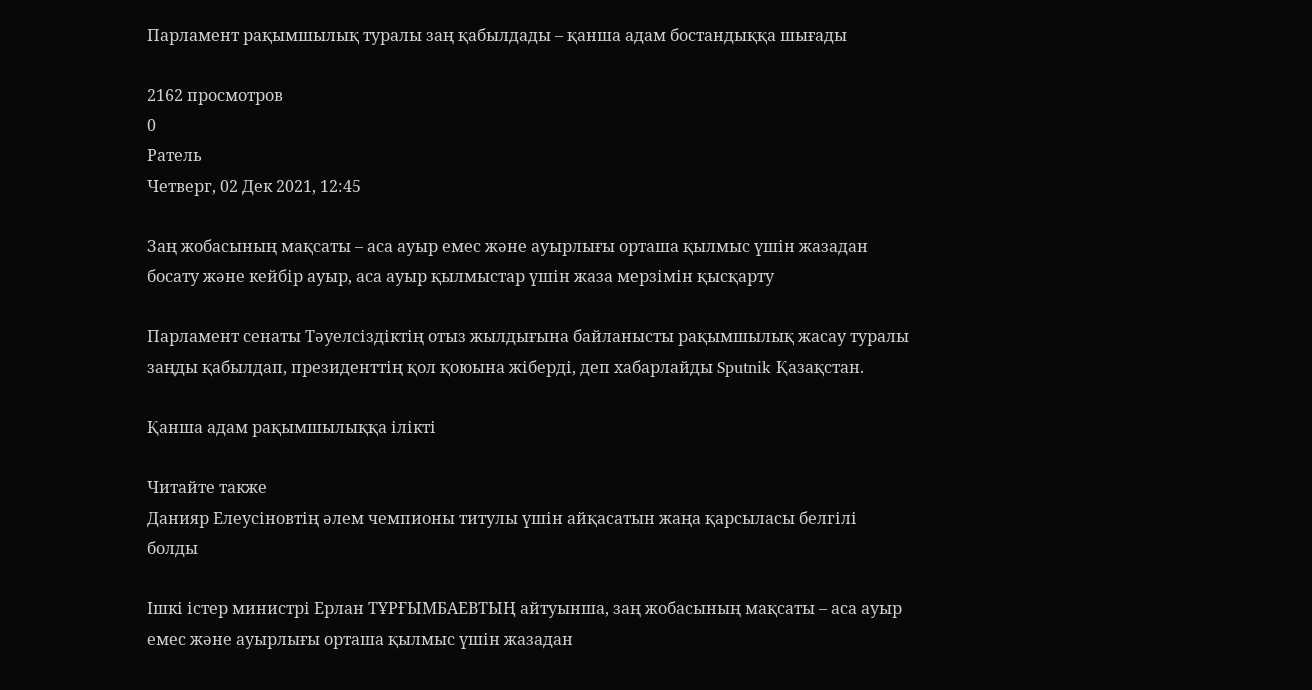Парламент рақымшылық туралы заң қабылдады – қанша адам бостандыққа шығады

2162 просмотров
0
Ратель
Четверг, 02 Дек 2021, 12:45

Заң жобасының мақсаты – аса ауыр емес және ауырлығы орташа қылмыс үшін жазадан босату және кейбір ауыр, аса ауыр қылмыстар үшін жаза мерзімін қысқарту

Парламент сенаты Тәуелсіздіктің отыз жылдығына байланысты рақымшылық жасау туралы заңды қабылдап, президенттің қол қоюына жіберді, деп хабарлайды Sputnik Қазақстан.

Қанша адам рақымшылыққа ілікті

Читайте также
Данияр Елеусіновтің әлем чемпионы титулы үшін айқасатын жаңа қарсыласы белгілі болды

Ішкі істер министрі Ерлан ТҰРҒЫМБАЕВТЫҢ айтуынша, заң жобасының мақсаты – аса ауыр емес және ауырлығы орташа қылмыс үшін жазадан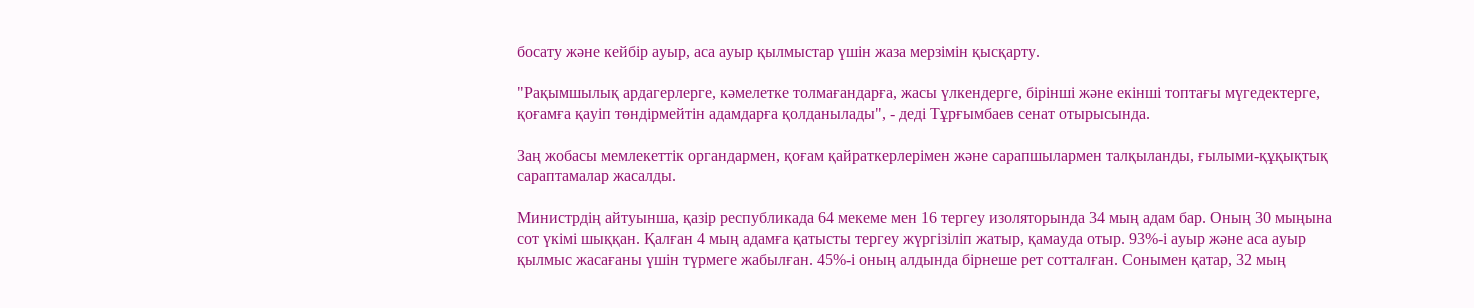босату және кейбір ауыр, аса ауыр қылмыстар үшін жаза мерзімін қысқарту.

"Рақымшылық ардагерлерге, кәмелетке толмағандарға, жасы үлкендерге, бірінші және екінші топтағы мүгедектерге, қоғамға қауіп төндірмейтін адамдарға қолданылады", - деді Тұрғымбаев сенат отырысында.

Заң жобасы мемлекеттік органдармен, қоғам қайраткерлерімен және сарапшылармен талқыланды, ғылыми-құқықтық сараптамалар жасалды.

Министрдің айтуынша, қазір республикада 64 мекеме мен 16 тергеу изоляторында 34 мың адам бар. Оның 30 мыңына сот үкімі шыққан. Қалған 4 мың адамға қатысты тергеу жүргізіліп жатыр, қамауда отыр. 93%-і ауыр және аса ауыр қылмыс жасағаны үшін түрмеге жабылған. 45%-і оның алдында бірнеше рет сотталған. Сонымен қатар, 32 мың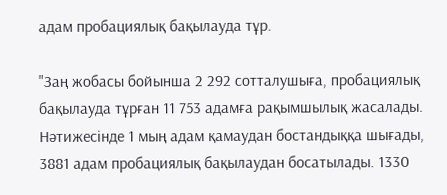адам пробациялық бақылауда тұр.

"Заң жобасы бойынша 2 292 сотталушыға, пробациялық бақылауда тұрған 11 753 адамға рақымшылық жасалады. Нәтижесінде 1 мың адам қамаудан бостандыққа шығады, 3881 адам пробациялық бақылаудан босатылады. 1330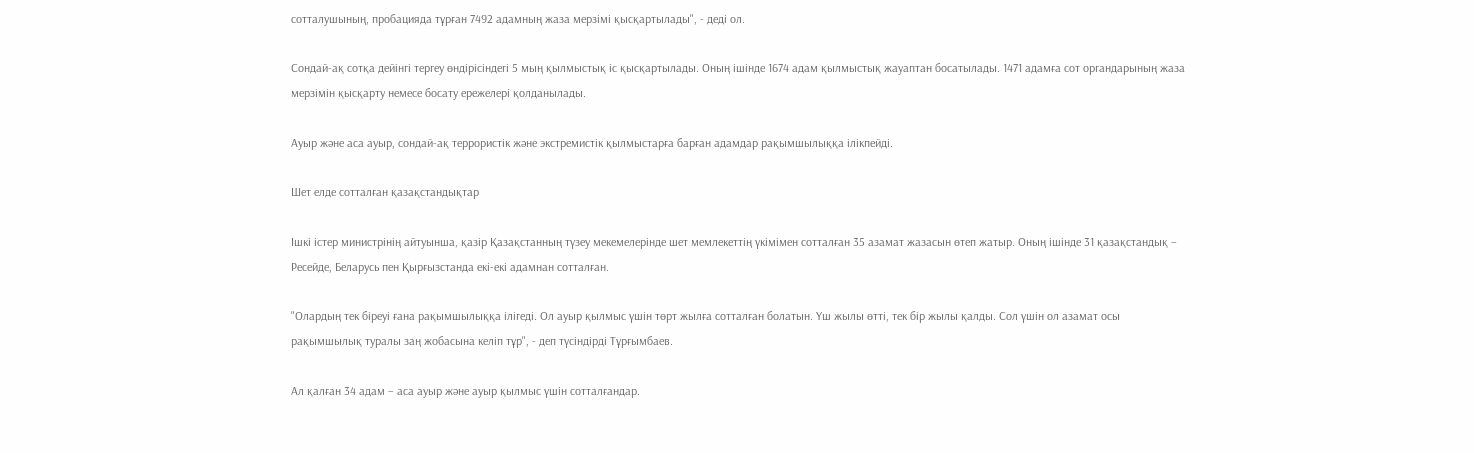сотталушының, пробацияда тұрған 7492 адамның жаза мерзімі қысқартылады", - деді ол.

Сондай-ақ сотқа дейінгі тергеу өндірісіндегі 5 мың қылмыстық іс қысқартылады. Оның ішінде 1674 адам қылмыстық жауаптан босатылады. 1471 адамға сот органдарының жаза мерзімін қысқарту немесе босату ережелері қолданылады.

Ауыр және аса ауыр, сондай-ақ террористік және экстремистік қылмыстарға барған адамдар рақымшылыққа ілікпейді.

Шет елде сотталған қазақстандықтар

Ішкі істер министрінің айтуынша, қазір Қазақстанның түзеу мекемелерінде шет мемлекеттің үкімімен сотталған 35 азамат жазасын өтеп жатыр. Оның ішінде 31 қазақстандық – Ресейде, Беларусь пен Қырғызстанда екі-екі адамнан сотталған.

"Олардың тек біреуі ғана рақымшылыққа ілігеді. Ол ауыр қылмыс үшін төрт жылға сотталған болатын. Үш жылы өтті, тек бір жылы қалды. Сол үшін ол азамат осы рақымшылық туралы заң жобасына келіп тұр", - деп түсіндірді Тұрғымбаев.

Ал қалған 34 адам – аса ауыр және ауыр қылмыс үшін сотталғандар.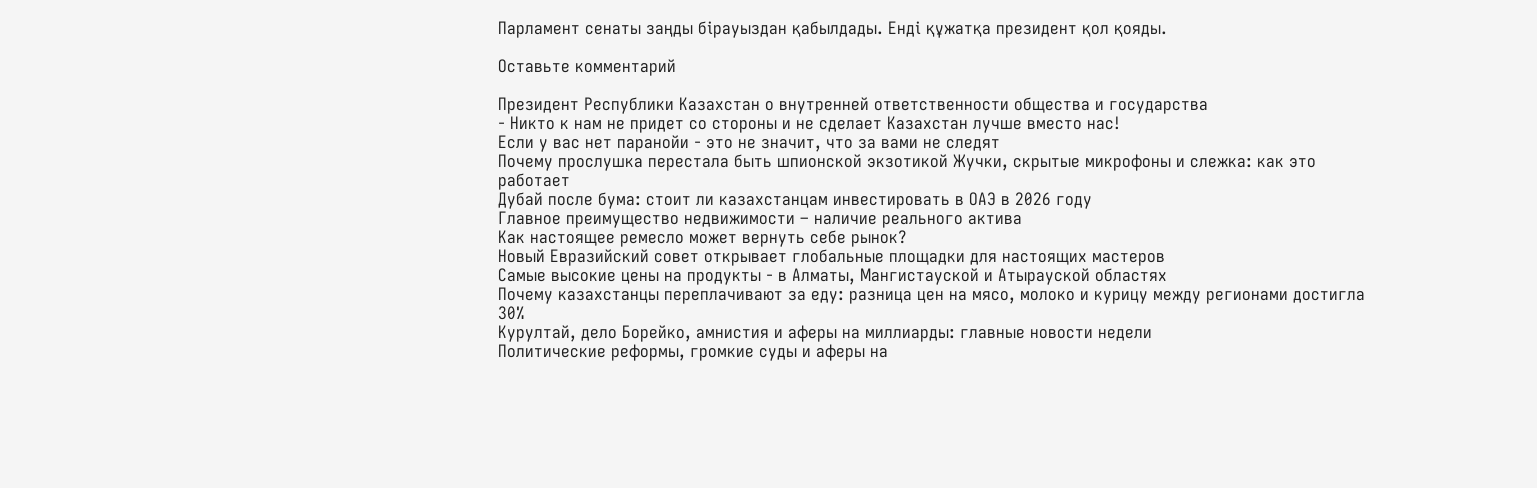Парламент сенаты заңды бірауыздан қабылдады. Енді құжатқа президент қол қояды.

Оставьте комментарий

Президент Республики Казахстан о внутренней ответственности общества и государства
- Никто к нам не придет со стороны и не сделает Казахстан лучше вместо нас!
Если у вас нет паранойи - это не значит, что за вами не следят
Почему прослушка перестала быть шпионской экзотикой Жучки, скрытые микрофоны и слежка: как это работает
Дубай после бума: стоит ли казахстанцам инвестировать в ОАЭ в 2026 году
Главное преимущество недвижимости – наличие реального актива
Как настоящее ремесло может вернуть себе рынок?
Новый Евразийский совет открывает глобальные площадки для настоящих мастеров
Самые высокие цены на продукты - в Алматы, Мангистауской и Атырауской областях
Почему казахстанцы переплачивают за еду: разница цен на мясо, молоко и курицу между регионами достигла 30%
Курултай, дело Борейко, амнистия и аферы на миллиарды: главные новости недели
Политические реформы, громкие суды и аферы на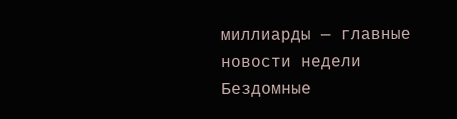миллиарды — главные новости недели
Бездомные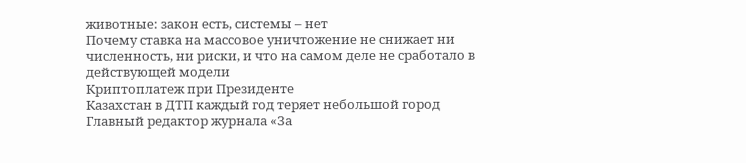животные: закон есть, системы – нет
Почему ставка на массовое уничтожение не снижает ни численность, ни риски, и что на самом деле не сработало в действующей модели
Криптоплатеж при Президенте
Казахстан в ДТП каждый год теряет небольшой город
Главный редактор журнала «За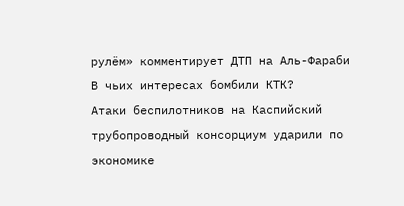рулём» комментирует ДТП на Аль-Фараби
В чьих интересах бомбили КТК?
Атаки беспилотников на Каспийский трубопроводный консорциум ударили по экономике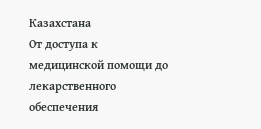Казахстана
От доступа к медицинской помощи до лекарственного обеспечения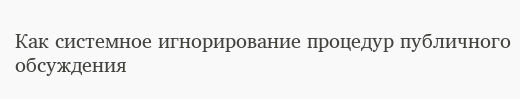Как системное игнорирование процедур публичного обсуждения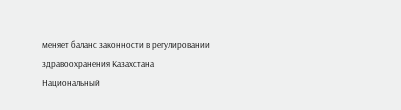меняет баланс законности в регулировании здравоохранения Казахстана
Национальный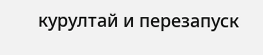курултай и перезапуск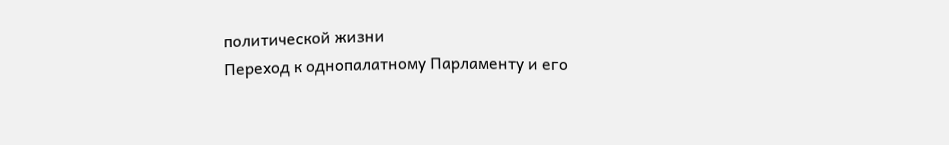политической жизни
Переход к однопалатному Парламенту и его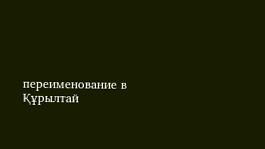переименование в Құрылтай